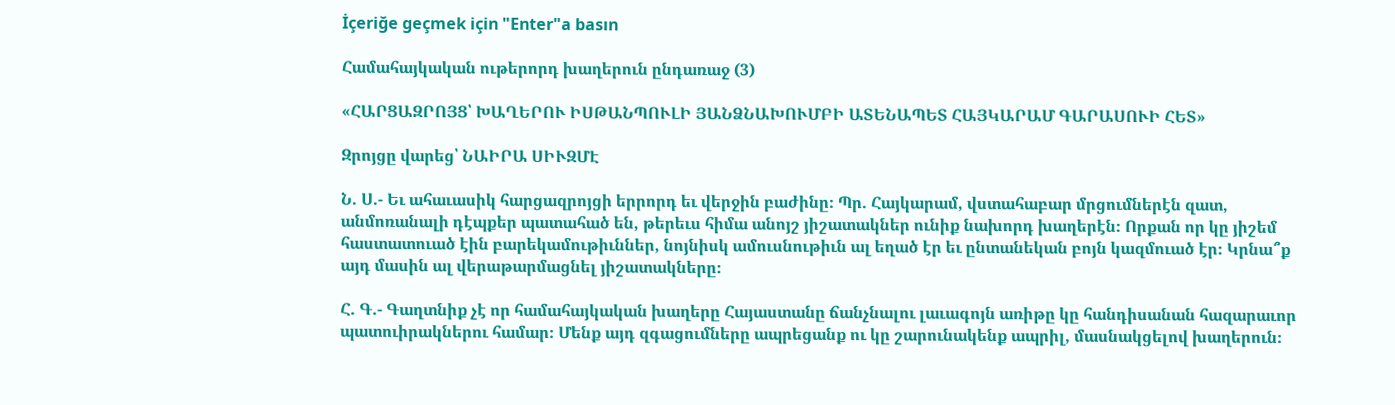İçeriğe geçmek için "Enter"a basın

Համահայկական ութերորդ խաղերուն ընդառաջ (3)

«ՀԱՐՑԱԶՐՈՅՑ՝ ԽԱՂԵՐՈՒ ԻՍԹԱՆՊՈՒԼԻ ՅԱՆՁՆԱԽՈՒՄԲԻ ԱՏԵՆԱՊԵՏ ՀԱՅԿԱՐԱՄ ԳԱՐԱՍՈՒԻ ՀԵՏ»

Զրոյցը վարեց՝ ՆԱԻՐԱ ՍԻՒԶՄԷ

Ն. Ս.- Եւ ահաւասիկ հարցազրոյցի երրորդ եւ վերջին բաժինը։ Պր. Հայկարամ, վստահաբար մրցումներէն զատ, անմոռանալի դէպքեր պատահած են, թերեւս հիմա անոյշ յիշատակներ ունիք նախորդ խաղերէն։ Որքան որ կը յիշեմ հաստատուած էին բարեկամութիւններ, նոյնիսկ ամուսնութիւն ալ եղած էր եւ ընտանեկան բոյն կազմուած էր։ Կրնա՞ք այդ մասին ալ վերաթարմացնել յիշատակները։

Հ. Գ.- Գաղտնիք չէ որ համահայկական խաղերը Հայաստանը ճանչնալու լաւագոյն առիթը կը հանդիսանան հազարաւոր պատուիրակներու համար։ Մենք այդ զգացումները ապրեցանք ու կը շարունակենք ապրիլ, մասնակցելով խաղերուն։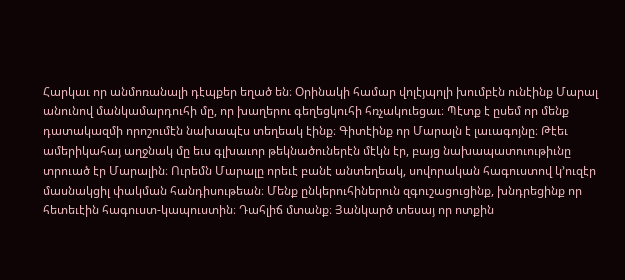Հարկաւ որ անմոռանալի դէպքեր եղած են։ Օրինակի համար վոլէյպոլի խումբէն ունէինք Մարալ անունով մանկամարդուհի մը, որ խաղերու գեղեցկուհի հռչակուեցաւ։ Պէտք է ըսեմ որ մենք դատակազմի որոշումէն նախապէս տեղեակ էինք։ Գիտէինք որ Մարալն է լաւագոյնը։ Թէեւ ամերիկահայ աղջնակ մը եւս գլխաւոր թեկնածուներէն մէկն էր, բայց նախապատուութիւնը տրուած էր Մարալին։ Ուրեմն Մարալը որեւէ բանէ անտեղեակ, սովորական հագուստով կ’ուզէր մասնակցիլ փակման հանդիսութեան։ Մենք ընկերուհիներուն զգուշացուցինք, խնդրեցինք որ հետեւէին հագուստ-կապուստին։ Դահլիճ մտանք։ Յանկարծ տեսայ որ ոտքին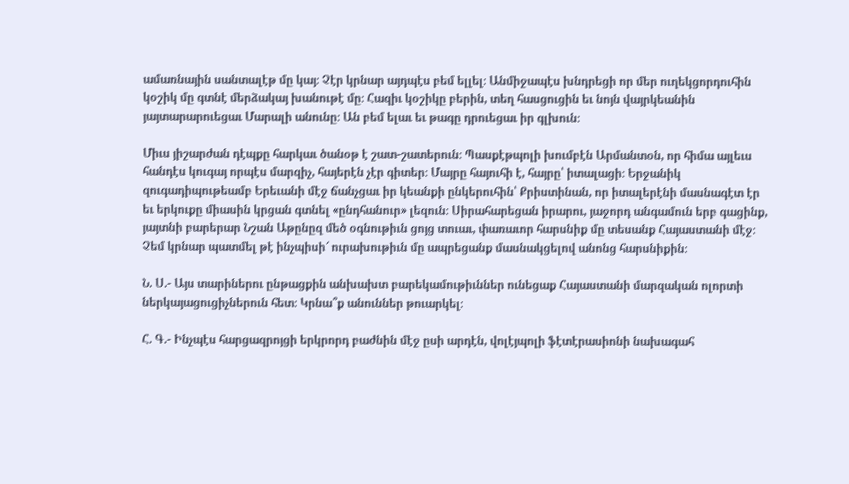ամառնային սանտալէթ մը կայ։ Չէր կրնար այդպէս բեմ ելլել։ Անմիջապէս խնդրեցի որ մեր ուղեկցորդուհին կօշիկ մը գտնէ մերձակայ խանութէ մը։ Հազիւ կօշիկը բերին, տեղ հասցուցին եւ նոյն վայրկեանին յայտարարուեցաւ Մարալի անունը։ Ան բեմ ելաւ եւ թագը դրուեցաւ իր գլխուն։

Միւս յիշարժան դէպքը հարկաւ ծանօթ է շատ-շատերուն։ Պասքէթպոլի խումբէն Արմանտօն, որ հիմա այլեւս հանդէս կուգայ որպէս մարզիչ, հայերէն չէր գիտեր։ Մայրը հայուհի է, հայրը՝ իտալացի։ Երջանիկ զուգադիպութեամբ Երեւանի մէջ ճանչցաւ իր կեանքի ընկերուհին՝ Քրիստինան, որ իտալերէնի մասնագէտ էր եւ երկուքը միասին կրցան գտնել «ընդհանուր» լեզուն։ Սիրահարեցան իրարու, յաջորդ անգամուն երբ գացինք, յայտնի բարերար Նշան Աթընըզ մեծ օգնութիւն ցոյց տուաւ, փառաւոր հարսնիք մը տեսանք Հայաստանի մէջ։ Չեմ կրնար պատմել թէ ինչպիսի՜ ուրախութիւն մը ապրեցանք մասնակցելով անոնց հարսնիքին։

Ն. Ս.- Այս տարիներու ընթացքին անխախտ բարեկամութիւններ ունեցաք Հայաստանի մարզական ոլորտի ներկայացուցիչներուն հետ։ Կրնա՞ք անուններ թուարկել։

Հ. Գ.- Ինչպէս հարցազրոյցի երկրորդ բաժնին մէջ ըսի արդէն, վոլէյպոլի ֆէտէրասիոնի նախագահ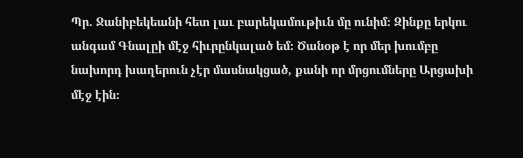Պր. Ջանիբեկեանի հետ լաւ բարեկամութիւն մը ունիմ։ Զինքը երկու անգամ Գնալըի մէջ հիւրընկալած եմ։ Ծանօթ է որ մեր խումբը նախորդ խաղերուն չէր մասնակցած, քանի որ մրցումները Արցախի մէջ էին։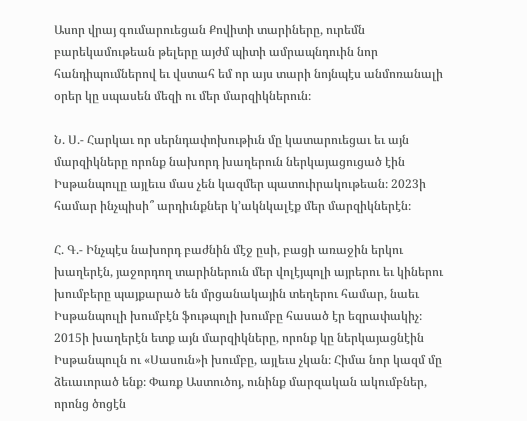Ասոր վրայ գումարուեցան Քովիտի տարիները, ուրեմն բարեկամութեան թելերը այժմ պիտի ամրապնդուին նոր հանդիպումներով եւ վստահ եմ որ այս տարի նոյնպէս անմոռանալի օրեր կը սպասեն մեզի ու մեր մարզիկներուն։

Ն. Ս.- Հարկաւ որ սերնդափոխութիւն մը կատարուեցաւ եւ այն մարզիկները որոնք նախորդ խաղերուն ներկայացուցած էին Իսթանպուլը այլեւս մաս չեն կազմեր պատուիրակութեան։ 2023ի համար ինչպիսի՞ արդիւնքներ կ’ակնկալէք մեր մարզիկներէն։

Հ. Գ.- Ինչպէս նախորդ բաժնին մէջ ըսի, բացի առաջին երկու խաղերէն, յաջորդող տարիներուն մեր վոլէյպոլի այրերու եւ կիներու խումբերը պայքարած են մրցանակային տեղերու համար, նաեւ Իսթանպուլի խումբէն ֆութպոլի խումբը հասած էր եզրափակիչ։ 2015ի խաղերէն ետք այն մարզիկները, որոնք կը ներկայացնէին Իսթանպուլն ու «Սասուն»ի խումբը, այլեւս չկան։ Հիմա նոր կազմ մը ձեւաւորած ենք։ Փառք Աստուծոյ, ունինք մարզական ակումբներ, որոնց ծոցէն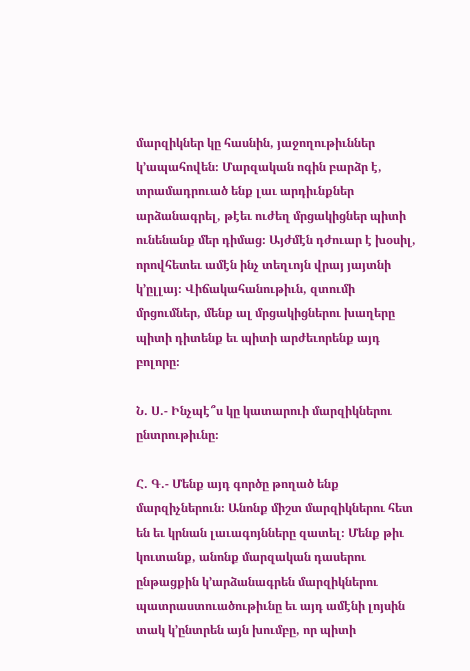մարզիկներ կը հասնին, յաջողութիւններ կ’ապահովեն։ Մարզական ոգին բարձր է, տրամադրուած ենք լաւ արդիւնքներ արձանագրել, թէեւ ուժեղ մրցակիցներ պիտի ունենանք մեր դիմաց։ Այժմէն դժուար է խօսիլ, որովհետեւ ամէն ինչ տեղւոյն վրայ յայտնի կ’ըլլայ։ Վիճակահանութիւն, զտումի մրցումներ, մենք ալ մրցակիցներու խաղերը պիտի դիտենք եւ պիտի արժեւորենք այդ բոլորը։

Ն. Ս.- Ինչպէ՞ս կը կատարուի մարզիկներու ընտրութիւնը։

Հ. Գ.- Մենք այդ գործը թողած ենք մարզիչներուն։ Անոնք միշտ մարզիկներու հետ են եւ կրնան լաւագոյնները զատել։ Մենք թիւ կուտանք, անոնք մարզական դասերու ընթացքին կ’արձանագրեն մարզիկներու պատրաստուածութիւնը եւ այդ ամէնի լոյսին տակ կ’ընտրեն այն խումբը, որ պիտի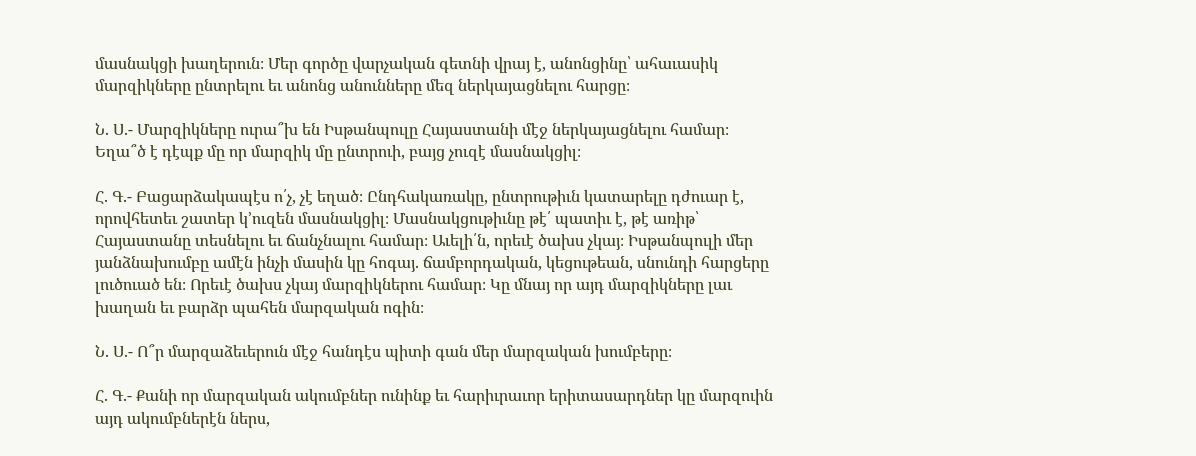մասնակցի խաղերուն։ Մեր գործը վարչական գետնի վրայ է, անոնցինը՝ ահաւասիկ մարզիկները ընտրելու եւ անոնց անունները մեզ ներկայացնելու հարցը։

Ն. Ս.- Մարզիկները ուրա՞խ են Իսթանպուլը Հայաստանի մէջ ներկայացնելու համար։ Եղա՞ծ է դէպք մը որ մարզիկ մը ընտրուի, բայց չուզէ մասնակցիլ։

Հ. Գ.- Բացարձակապէս ո՛չ, չէ եղած։ Ընդհակառակը, ընտրութիւն կատարելը դժուար է, որովհետեւ շատեր կ’ուզեն մասնակցիլ։ Մասնակցութիւնը թէ՛ պատիւ է, թէ առիթ՝ Հայաստանը տեսնելու եւ ճանչնալու համար։ Աւելի՛ն, որեւէ ծախս չկայ։ Իսթանպուլի մեր յանձնախումբը ամէն ինչի մասին կը հոգայ. ճամբորդական, կեցութեան, սնունդի հարցերը լուծուած են։ Որեւէ ծախս չկայ մարզիկներու համար։ Կը մնայ որ այդ մարզիկները լաւ խաղան եւ բարձր պահեն մարզական ոգին։

Ն. Ս.- Ո՞ր մարզաձեւերուն մէջ հանդէս պիտի գան մեր մարզական խումբերը։

Հ. Գ.- Քանի որ մարզական ակումբներ ունինք եւ հարիւրաւոր երիտասարդներ կը մարզուին այդ ակումբներէն ներս,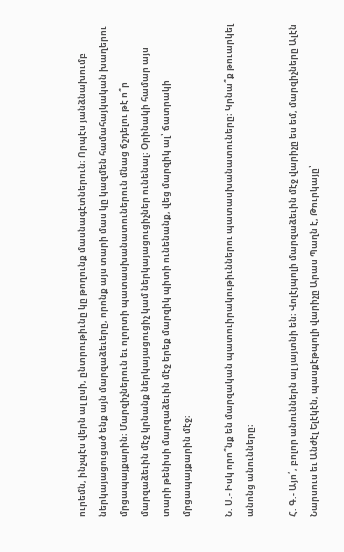ուրեմն, ինչպէս վերն ալ ըսի, ընտրութիւնը կը թողունք մասնագէտներուն։ Որպէս յանձնախումբ ներկայացուցած ենք այն մարզաձեւերը, որոնք այս տարի մաս կը կազմեն համահայկական խաղերու մրցապայքարին։ Մարզիչներուն եւ ոլորտի պատասխանատուներուն մնաց ճշդելու թէ ո՞ր մարզաձեւին մէջ կրնանք ներկայացուցիչ կամ ներկայացուցիչներ ունենալ։ Օրինակի համար այս տարի թենիսի մարզաձեւին մէջ երեք մարզիկ պիտի ունենանք, վեց մարզիկ ալ՝ ճատրակի մրցապայքարին մէջ։

Ն. Ս.- Իսկ որո՞նք են մարզական պատուիրակութիւններու պատասխանատուները։ Կրնա՞ք թուարկել անոնց անունները։

Հ. Գ.- Այո՛, բոլոր անուններն ալ յայտնի են։ Վոլէյպոլի մարզաձեւին մէջ վարիչը ես եմ, մարզիչները Ալէն Նարսուս եւ Անժէլ Ելէկէն, պասքէթպոլի վարիչը Արաս Պաղն է, Թուրկայը՝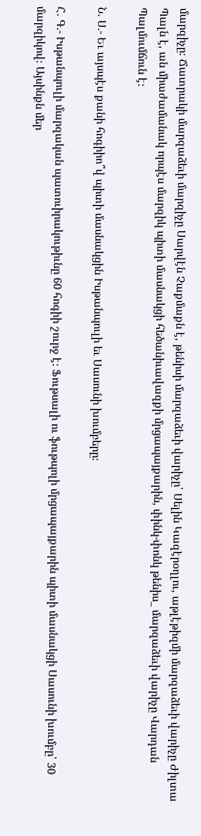մարզիչը։ Ճատրակի մարզաձեւի մարզիչը Սարվէն Չաքմաքն է, թենիսի մարզաձեւի վարիչը՝ Սելին Կազէրօղլու, աթլէթիզմի մարզաձեւի վարիչը Ժիլտա Պալն է, ան միաժամանակ որպէս մարզիկ պիտի մասնակցի հեծանիւավազքի մրցապայքարին, փինկ-փոնկ թենիս_ մարզաձեւի վարիչը Վարդան Պալմումճուն է։

Ն. Ս.- Եւ այսպէս քանի հոգիիո՞վ պիտի մասնակցին Իսթանպուլի եւ Սասունի խումբերը։

Հ. Գ.- Իսթանպուլի մարզական պատուիրակութիւնը 60 հոգիի շուրջ է։ Ֆութսալի ու ֆութպոլի մրցապայքարին պիտի մասնակցի Սասունի խումբը՝ 30 մարզիկով։ Այսինքն մեր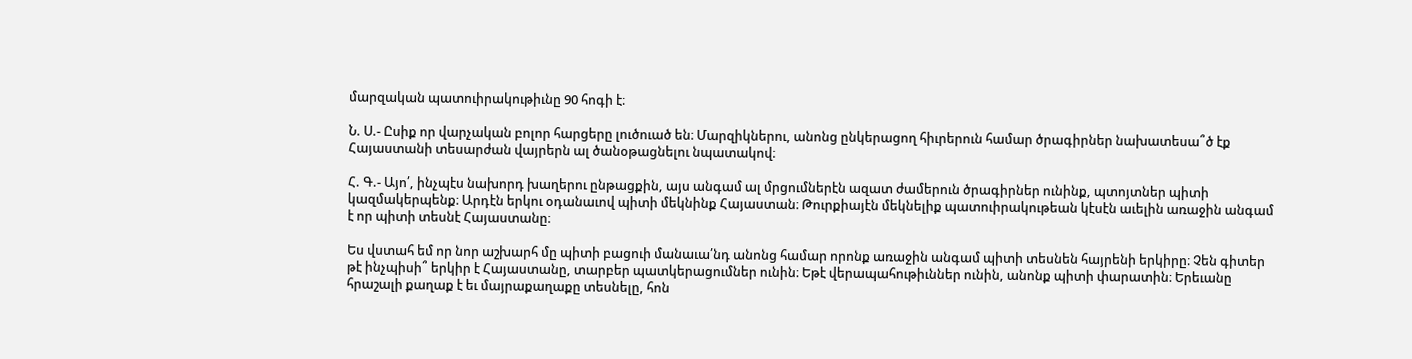մարզական պատուիրակութիւնը 90 հոգի է։

Ն. Ս.- Ըսիք որ վարչական բոլոր հարցերը լուծուած են։ Մարզիկներու, անոնց ընկերացող հիւրերուն համար ծրագիրներ նախատեսա՞ծ էք Հայաստանի տեսարժան վայրերն ալ ծանօթացնելու նպատակով։

Հ. Գ.- Այո՛, ինչպէս նախորդ խաղերու ընթացքին, այս անգամ ալ մրցումներէն ազատ ժամերուն ծրագիրներ ունինք, պտոյտներ պիտի կազմակերպենք։ Արդէն երկու օդանաւով պիտի մեկնինք Հայաստան։ Թուրքիայէն մեկնելիք պատուիրակութեան կէսէն աւելին առաջին անգամ է որ պիտի տեսնէ Հայաստանը։

Ես վստահ եմ որ նոր աշխարհ մը պիտի բացուի մանաւա՛նդ անոնց համար որոնք առաջին անգամ պիտի տեսնեն հայրենի երկիրը։ Չեն գիտեր թէ ինչպիսի՞ երկիր է Հայաստանը, տարբեր պատկերացումներ ունին։ Եթէ վերապահութիւններ ունին, անոնք պիտի փարատին։ Երեւանը հրաշալի քաղաք է եւ մայրաքաղաքը տեսնելը, հոն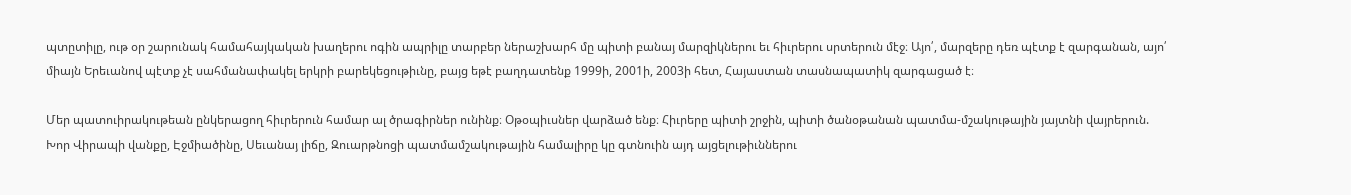պտըտիլը, ութ օր շարունակ համահայկական խաղերու ոգին ապրիլը տարբեր ներաշխարհ մը պիտի բանայ մարզիկներու եւ հիւրերու սրտերուն մէջ։ Այո՛, մարզերը դեռ պէտք է զարգանան, այո՛ միայն Երեւանով պէտք չէ սահմանափակել երկրի բարեկեցութիւնը, բայց եթէ բաղդատենք 1999ի, 2001ի, 2003ի հետ, Հայաստան տասնապատիկ զարգացած է։

Մեր պատուիրակութեան ընկերացող հիւրերուն համար ալ ծրագիրներ ունինք։ Օթօպիւսներ վարձած ենք։ Հիւրերը պիտի շրջին, պիտի ծանօթանան պատմա-մշակութային յայտնի վայրերուն. Խոր Վիրապի վանքը, Էջմիածինը, Սեւանայ լիճը, Զուարթնոցի պատմամշակութային համալիրը կը գտնուին այդ այցելութիւններու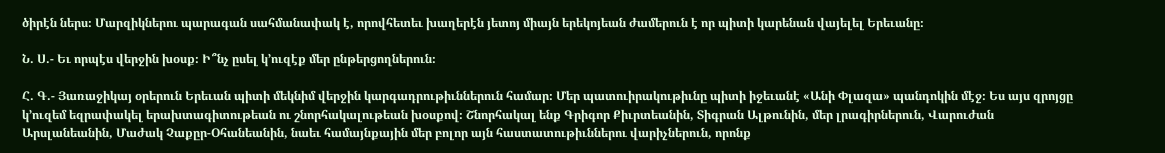ծիրէն ներս։ Մարզիկներու պարագան սահմանափակ է, որովհետեւ խաղերէն յետոյ միայն երեկոյեան ժամերուն է որ պիտի կարենան վայելել Երեւանը։

Ն. Ս.- Եւ որպէս վերջին խօսք։ Ի՞նչ ըսել կ’ուզէք մեր ընթերցողներուն։

Հ. Գ.- Յառաջիկայ օրերուն Երեւան պիտի մեկնիմ վերջին կարգադրութիւններուն համար։ Մեր պատուիրակութիւնը պիտի իջեւանէ «Անի Փլազա» պանդոկին մէջ։ Ես այս զրոյցը կ’ուզեմ եզրափակել երախտագիտութեան ու շնորհակալութեան խօսքով։ Շնորհակալ ենք Գրիգոր Քիւրտեանին, Տիգրան Ալթունին, մեր լրագիրներուն, Վարուժան Արսլանեանին, Մաժակ Չաքըր-Օհանեանին, նաեւ համայնքային մեր բոլոր այն հաստատութիւններու վարիչներուն, որոնք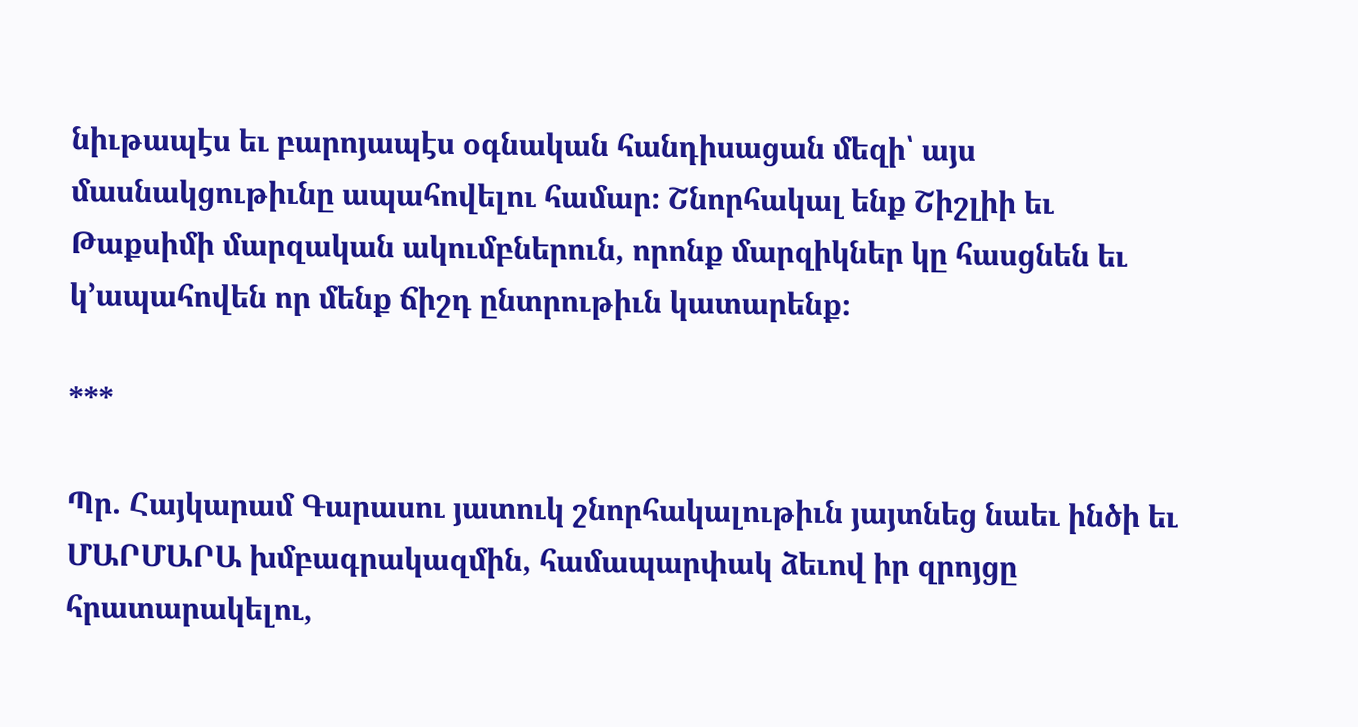նիւթապէս եւ բարոյապէս օգնական հանդիսացան մեզի՝ այս մասնակցութիւնը ապահովելու համար։ Շնորհակալ ենք Շիշլիի եւ Թաքսիմի մարզական ակումբներուն, որոնք մարզիկներ կը հասցնեն եւ կ’ապահովեն որ մենք ճիշդ ընտրութիւն կատարենք։

***

Պր. Հայկարամ Գարասու յատուկ շնորհակալութիւն յայտնեց նաեւ ինծի եւ ՄԱՐՄԱՐԱ խմբագրակազմին, համապարփակ ձեւով իր զրոյցը հրատարակելու,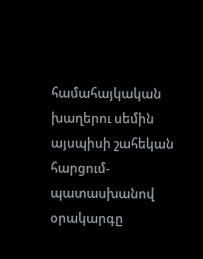համահայկական խաղերու սեմին այսպիսի շահեկան հարցում-պատասխանով օրակարգը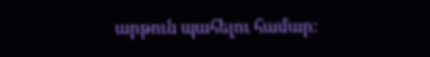արթուն պահելու համար։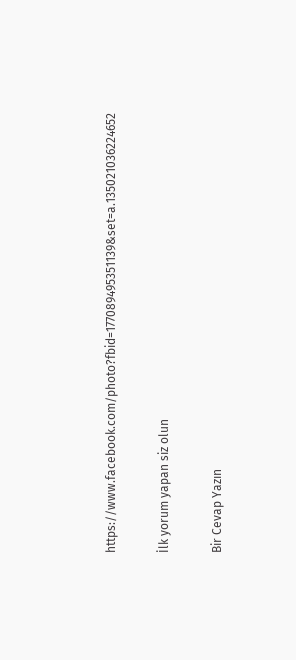https://www.facebook.com/photo?fbid=177089495351139&set=a.135021036224652

İlk yorum yapan siz olun

Bir Cevap Yazın